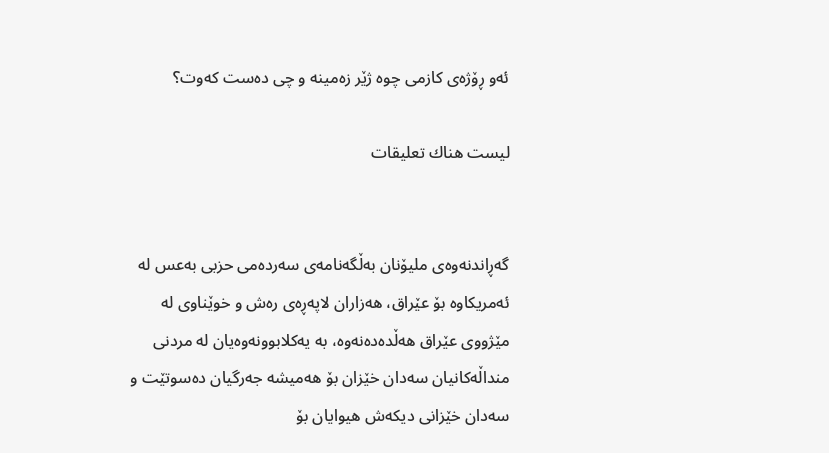ئەو ڕۆژەی كازمی چوە ژێر زەمینە و چی دەست كەوت؟

ليست هناك تعليقات


گەڕاندنەوەی ملیۆنان بەڵگەنامەی سەردەمی حزبی بەعس لە ئەمریکاوە بۆ عێراق، ھەزاران لاپەڕەی رەش و خوێناوی لە مێژووی عێراق ھەڵدەدەنەوە، بە یەکلابوونەوەیان لە مردنی منداڵەکانیان سەدان خێزان بۆ ھەمیشە جەرگیان دەسوتێت و سەدان خێزانی دیکەش ھیوایان بۆ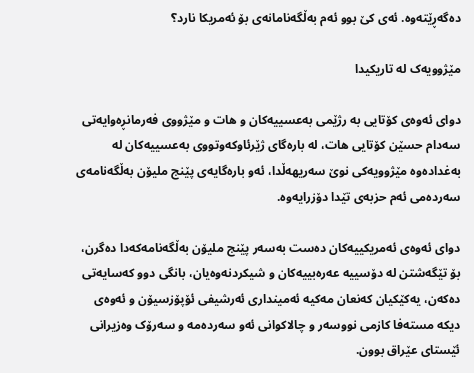دەگەڕێتەوە. ئەی کێ بوو ئەم بەڵگەنامانەی بۆ ئەمریکا نارد؟

مێژوویەک لە تاریکیدا

دوای ئەوەی کۆتایی بە رژێمی بەعسییەکان و ھات و مێژووی فەرمانڕەوایەتی سەدام حسێن کۆتایی ھات، لە بارەگای ژێرئاوکەوتووی بەعسییەکان لە بەغدادەوە مێژوویەکی نوێ سەریھەڵدا، ئەو بارەگایەی پێنج ملیۆن بەڵگەنامەی سەردەمی ئەم حزبەی تێدا دۆزرایەوە.

دوای ئەوەی ئەمریکییەکان دەست بەسەر پێنج ملیۆن بەڵگەنامەکەدا دەگرن، بۆ تێگەشتن لە دۆسییە عەرەبییەکان و شیکردنەوەیان، بانگی دوو کەسایەتی دەکەن، یەکێکیان کەنعان مەکیە ئەمینداری ئەرشیفی ئۆپۆزسیۆن و ئەوەی دیکە مستەفا کازمی نووسەر و چالاکوانی ئەو سەردەمە و سەرۆک وەزیرانی ئێستای عێراق بوون.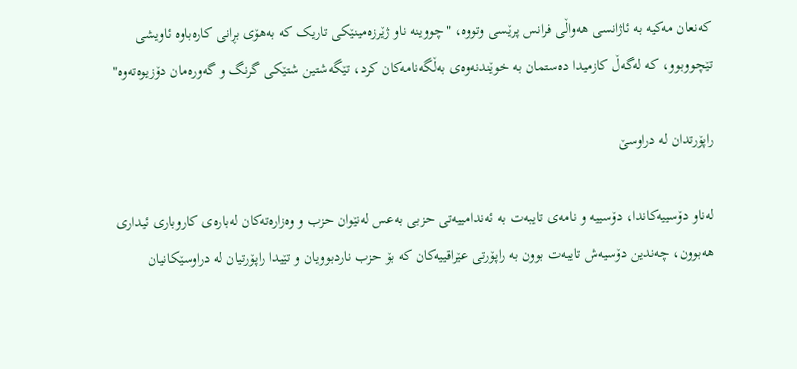کەنعان مەکیە بە ئاژانسی ھەواڵی فرانس پرێسی وتووە، "چووینە ناو ژێرزەمینێکی تاریک کە بەھۆی بڕانی کارەباوە ئاویشی تێچووبوو، کە لەگەڵ کازمیدا دەستمان بە خوێندنەوەی بەڵگەنامەکان کرد، تێگەشتین شتێکی گرنگ و گەورەمان دۆزیوەتەوە"

راپۆرتدان لە دراوسێ

لەناو دۆسییەکاندا، دۆسییە و نامەی تایبەت بە ئەندامییەتی حزبی بەعس لەنێوان حزب و وەزارەتەکان لەبارەی کاروباری ئیداری ھەبوون، چەندین دۆسیەش تایبەت بوون بە راپۆرتی عێراقییەکان کە بۆ حزب ناردبوویان و تێیدا راپۆرتیان لە دراوسێکانیان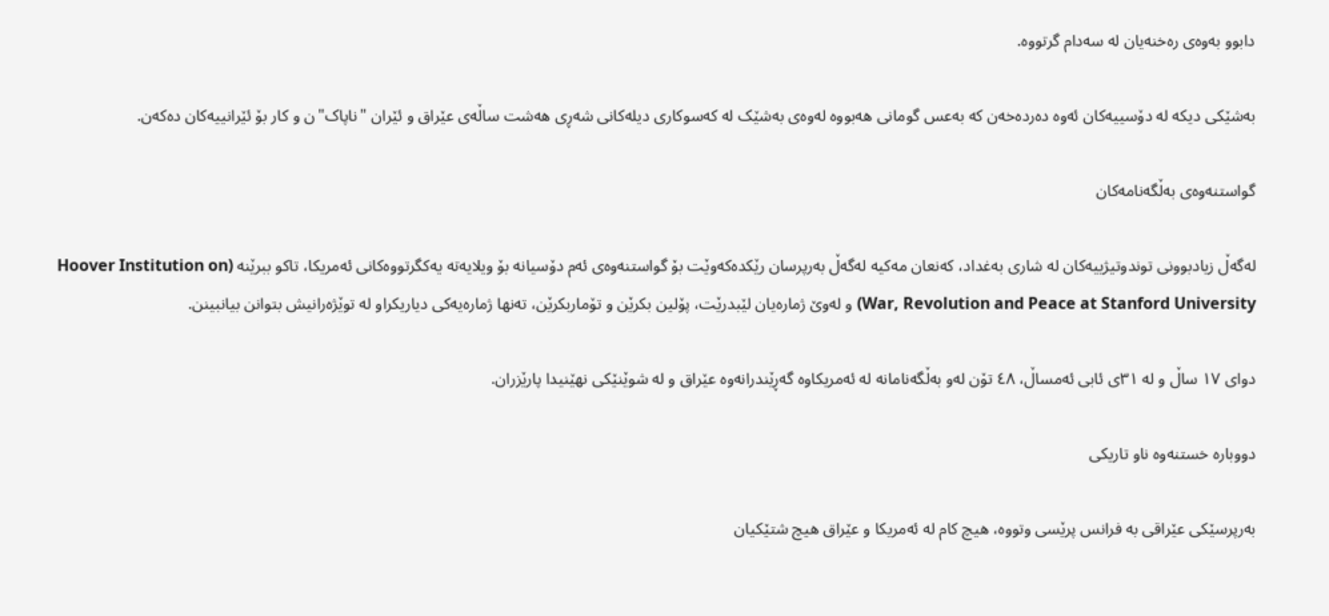دابوو بەوەی رەخنەیان لە سەدام گرتووە.

بەشێکی دیکە لە دۆسییەکان ئەوە دەردەخەن کە بەعس گومانی ھەبووە لەوەی بەشێک لە کەسوکاری دیلەکانی شەڕی ھەشت ساڵەی عێراق و ئێران "ناپاک"ن و کار بۆ ئێرانییەکان دەکەن.

گواستنەوەی بەڵگەنامەکان

لەگەڵ زیادبوونی توندوتیژییەکان لە شاری بەغداد، کەنعان مەکیە لەگەڵ بەرپرسان رێکدەکەوێت بۆ گواستنەوەی ئەم دۆسیانە بۆ ویلایەتە یەکگرتووەکانی ئەمریکا، تاکو ببرێنە (Hoover Institution on War, Revolution and Peace at Stanford University) و لەوێ ژمارەیان لێبدرێت، پۆلین بکرێن و تۆماربکرێن، تەنھا ژمارەیەکی دیاریکراو لە توێژەرانیش بتوانن بیانبینن.

دوای ١٧ ساڵ و لە ٣١ی ئابی ئەمساڵ، ٤٨ تۆن لەو بەڵگەنامانە لە ئەمریکاوە گەڕێندرانەوە عێراق و لە شوێنێکی نھێنیدا پارێزران.

دووبارە خستنەوە ناو تاریکی

بەرپرسێکی عێراقی بە فرانس پرێسی وتووە، ھیچ کام لە ئەمریکا و عێراق ھیچ شتێکیان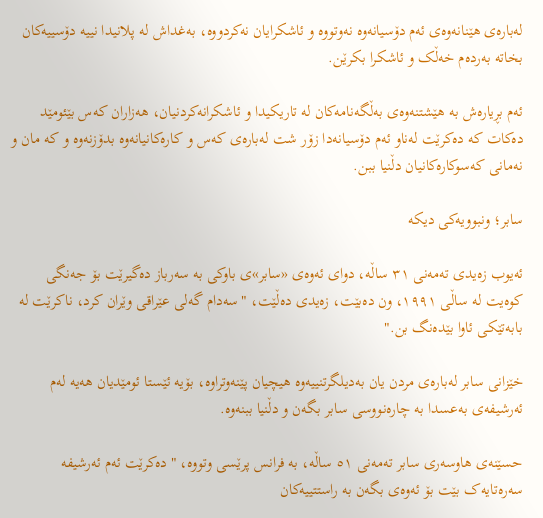لەبارەی ھێنانەوەی ئەم دۆسیانەوە نەوتووە و ئاشکرایان نەکردووە، بەغداش لە پلانیدا نییە دۆسییەکان بخاتە بەردەم خەڵک و ئاشکرا بکرێن.

ئەم بڕیارەش بە ھێشتنەوەی بەڵگەنامەکان لە تاریکیدا و ئاشکرانەکردنیان، ھەزاران کەس بێئومێد دەکات کە دەکرێت لەناو ئەم دۆسیانەدا زۆر شت لەبارەی کەس و کارەکانیانەوە بدۆزنەوە و کە مان و نەمانی کەسوکارەکانیان دڵنیا ببن.

سابر؛ ونبوویەکی دیکە

ئەیوب زەیدی تەمەنی ٣١ ساڵە، دوای ئەوەی «سابر»ی باوکی بە سەرباز دەگیرێت بۆ جەنگی کوەیت لە ساڵی ١٩٩١، ون دەبێت، زەیدی دەڵێت، "سەدام گەلی عێراقی وێران کرد، ناکرێت لە بابەتێکی ئاوا بێدەنگ بن."

خێزانی سابر لەبارەی مردن یان بەدیلگرتنییەوە ھیچیان پێنەوتراوە، بۆیە ئێستا ئومێدیان ھەیە لەم ئەرشیفەی بەعسدا بە چارەنووسی سابر بگەن و دڵنیا ببنەوە.

حسێنەی ھاوسەری سابر تەمەنی ٥١ ساڵە، بە فرانس پرێسی وتووە، " دەکرێت ئەم ئەرشیفە سەرەتایەک بێت بۆ ئەوەی بگەن بە راستتییەکان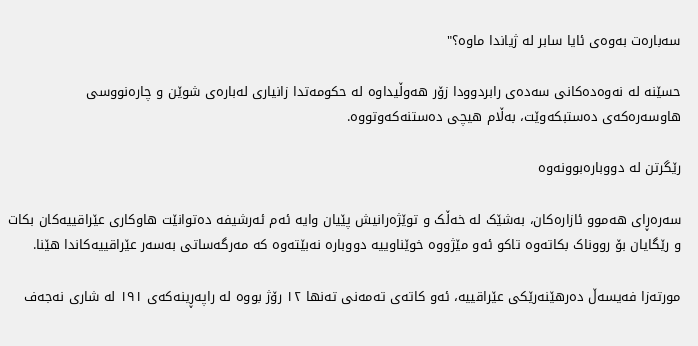سەبارەت بەوەی ئایا سابر لە ژیاندا ماوە؟"

حسێنە لە نەوەدەکانی سەدەی رابردوودا زۆر ھەوڵیداوە لە حکومەتدا زانیاری لەبارەی شوێن و چارەنووسی ھاوسەرەکەی دەستبکەوێت، بەڵام ھیچی دەستنەکەوتووە.

رێگرتن لە دووبارەبوونەوە

سەرەڕای ھەموو ئازارەکان، بەشێک لە خەڵک و توێژەرانیش پێیان وایە ئەم ئەرشیفە دەتوانێت ھاوکاری عێراقییەکان بکات و رێگایان بۆ رووناک بکاتەوە تاکو ئەو مێژووە خوێناوییە دووبارە نەبێتەوە کە مەرگەساتی بەسەر عێراقییەکاندا ھێنا.

مورتەزا فەیسەڵ دەرھێنەرێکی عێراقییە، ئەو کاتەی تەمەنی تەنھا ١٢ رۆژ بووە لە راپەڕینەکەی ١٩١ لە شاری نەجەف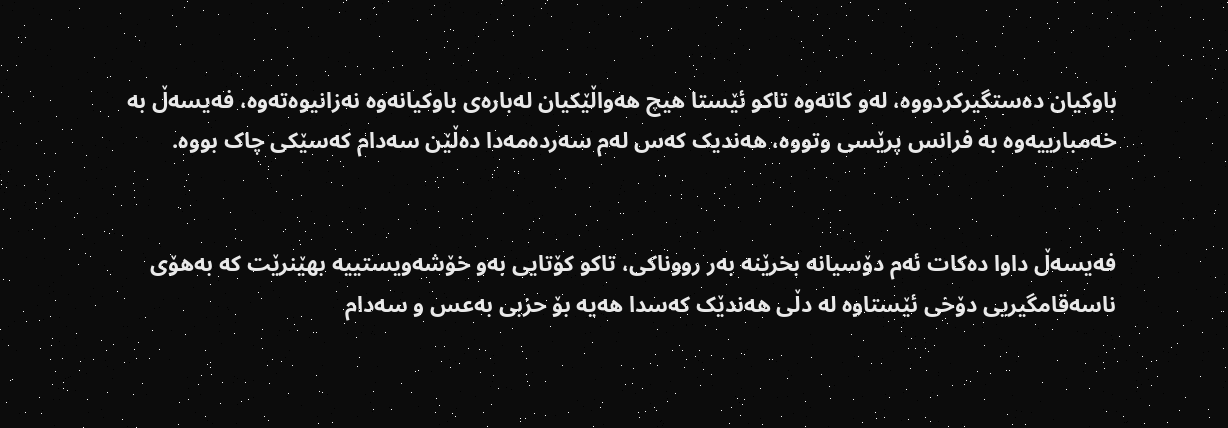باوکیان دەستگیرکردووە، لەو کاتەوە تاکو ئێستا ھیچ ھەواڵێکیان لەبارەی باوکیانەوە نەزانیوەتەوە، فەیسەڵ بە خەمبارییەوە بە فرانس پرێسی وتووە، ھەندیک کەس لەم سەردەمەدا دەڵێن سەدام کەسێکی چاک بووە.


فەیسەڵ داوا دەکات ئەم دۆسیانە بخرێنە بەر رووناکی، تاکو کۆتایی بەو خۆشەویستییە بھێنرێت کە بەھۆی ناسەقامگیریی دۆخی ئێستاوە لە دڵی ھەندێک کەسدا ھەیە بۆ حزبی بەعس و سەدام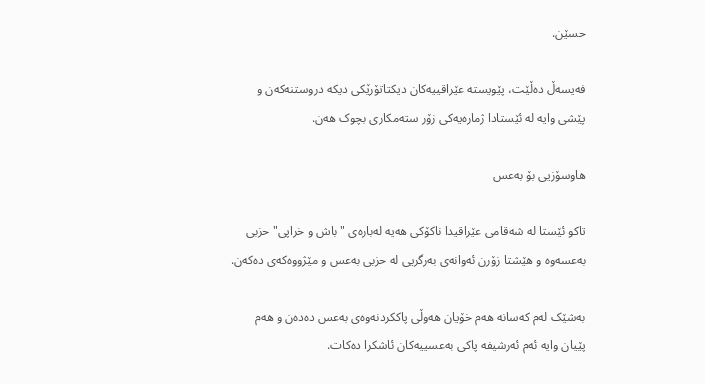حسێن.

فەیسەڵ دەڵێت، پێویستە عێراقییەکان دیکتاتۆرێکی دیکە دروستنەکەن و پێشی وایە لە ئێستادا ژمارەیەکی زۆر ستەمکاری بچوک ھەن.

ھاوسۆزیی بۆ بەعس

تاکو ئێستا لە شەقامی عێراقیدا ناکۆکی ھەیە لەبارەی "باش و خراپی" حزبی بەعسەوە و ھێشتا زۆرن ئەوانەی بەرگریی لە حزبی بەعس و مێژووەکەی دەکەن.

بەشێک لەم کەسانە ھەم خۆیان ھەوڵی پاککردنەوەی بەعس دەدەن و ھەم پێیان وایە ئەم ئەرشیفە پاکی بەعسییەکان ئاشکرا دەکات.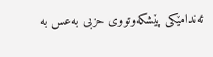ئەندامێکی پێشکەوتووی حزبی بەعس بە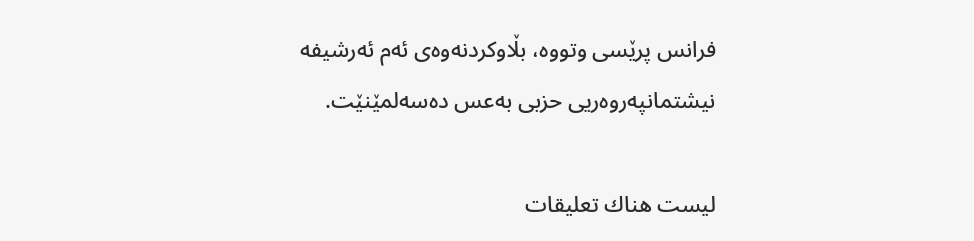فرانس پرێسی وتووە، بڵاوکردنەوەی ئەم ئەرشیفە نیشتمانپەروەریی حزبی بەعس دەسەلمێنێت.

ليست هناك تعليقات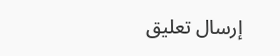إرسال تعليق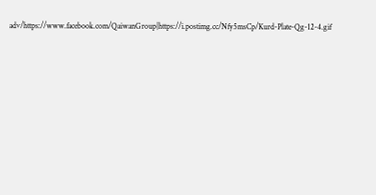adv/https://www.facebook.com/QaiwanGroup|https://i.postimg.cc/Nfy5msCp/Kurd-Plate-Qg-12-4.gif